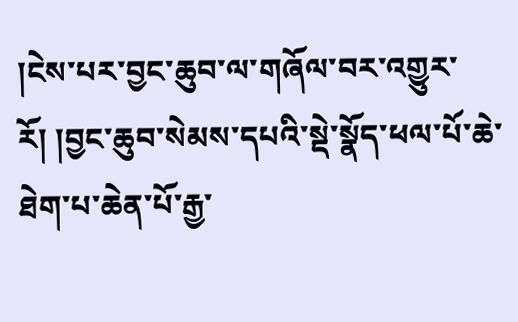།ངེས་པར་བྱང་ཆུབ་ལ་གཞོལ་བར་འགྱུར་རོ། །བྱང་ཆུབ་སེམས་དཔའི་སྡེ་སྣོད་ཕལ་པོ་ཆེ་ཐེག་པ་ཆེན་པོ་རྒྱ་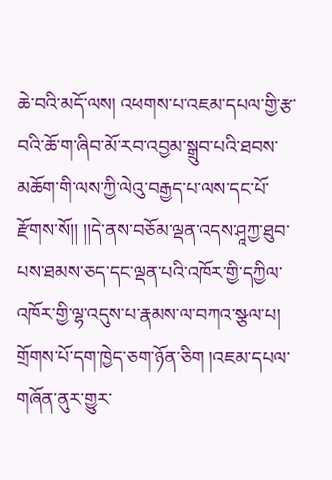ཆེ་བའི་མདོ་ལས། འཕགས་པ་འཇམ་དཔལ་གྱི་རྩ་བའི་ཆོ་ག་ཞིབ་མོ་རབ་འབྱམ་སྒྲུབ་པའི་ཐབས་མཆོག་གི་ལས་ཀྱི་ལེའུ་བརྒྱད་པ་ལས་དང་པོ་རྫོགས་སོ།། །།དེ་ནས་བཅོམ་ལྡན་འདས་ཤཱཀྱ་ཐུབ་པས་ཐམས་ཅད་དང་ལྡན་པའི་འཁོར་གྱི་དཀྱིལ་འཁོར་གྱི་ལྷ་འདུས་པ་རྣམས་ལ་བཀའ་སྩལ་པ། གྲོགས་པོ་དག་ཁྱེད་ཅག་ཉོན་ཅིག །འཇམ་དཔལ་གཞོན་ནུར་གྱུར་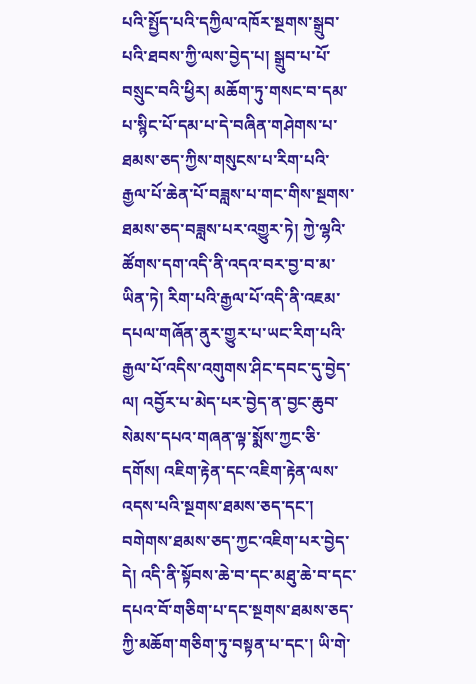པའི་སྤྱོད་པའི་དཀྱིལ་འཁོར་སྔགས་སྒྲུབ་པའི་ཐབས་ཀྱི་ལས་བྱེད་པ། སྒྲུབ་པ་པོ་བསྲུང་བའི་ཕྱིར། མཆོག་ཏུ་གསང་བ་དམ་པ་སྙིང་པོ་དམ་པ་དེ་བཞིན་གཤེགས་པ་ཐམས་ཅད་ཀྱིས་གསུངས་པ་རིག་པའི་རྒྱལ་པོ་ཆེན་པོ་བཟླས་པ་གང་གིས་སྔགས་ཐམས་ཅད་བཟླས་པར་འགྱུར་ཏེ། ཀྱེ་ལྷའི་ཚོགས་དག་འདི་ནི་འདའ་བར་བྱ་བ་མ་ཡིན་ཏེ། རིག་པའི་རྒྱལ་པོ་འདི་ནི་འཇམ་དཔལ་གཞོན་ནུར་གྱུར་པ་ཡང་རིག་པའི་རྒྱལ་པོ་འདིས་འགུགས་ཤིང་དབང་དུ་བྱེད་ལ། འབྱོར་པ་མེད་པར་བྱེད་ན་བྱང་ཆུབ་སེམས་དཔའ་གཞན་ལྟ་སྨོས་ཀྱང་ཅི་དགོས། འཇིག་རྟེན་དང་འཇིག་རྟེན་ལས་འདས་པའི་སྔགས་ཐམས་ཅད་དང་། བགེགས་ཐམས་ཅད་ཀྱང་འཇིག་པར་བྱེད་དེ། འདི་ནི་སྟོབས་ཆེ་བ་དང་མཐུ་ཆེ་བ་དང་དཔའ་བོ་གཅིག་པ་དང་སྔགས་ཐམས་ཅད་ཀྱི་མཆོག་གཅིག་ཏུ་བསྟན་པ་དང་། ཡི་གེ་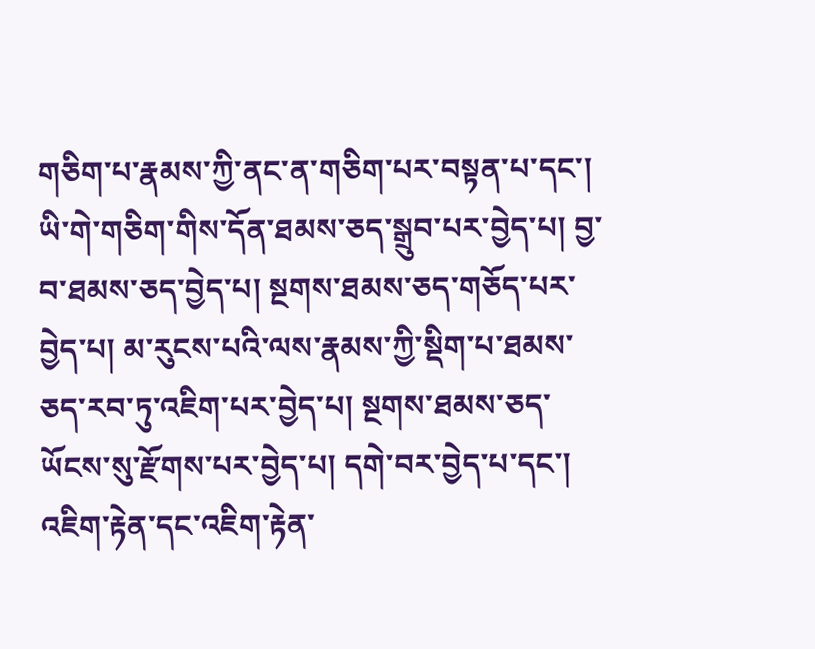གཅིག་པ་རྣམས་ཀྱི་ནང་ན་གཅིག་པར་བསྟན་པ་དང་། ཡི་གེ་གཅིག་གིས་དོན་ཐམས་ཅད་སྒྲུབ་པར་བྱེད་པ། བྱ་བ་ཐམས་ཅད་བྱེད་པ། སྔགས་ཐམས་ཅད་གཅོད་པར་བྱེད་པ། མ་རུངས་པའི་ལས་རྣམས་ཀྱི་སྡིག་པ་ཐམས་ཅད་རབ་ཏུ་འཇིག་པར་བྱེད་པ། སྔགས་ཐམས་ཅད་ཡོངས་སུ་རྫོགས་པར་བྱེད་པ། དགེ་བར་བྱེད་པ་དང་། འཇིག་རྟེན་དང་འཇིག་རྟེན་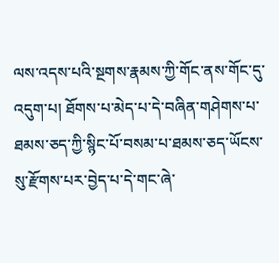ལས་འདས་པའི་སྔགས་རྣམས་ཀྱི་གོང་ནས་གོང་དུ་འདུག་པ། ཐོགས་པ་མེད་པ་དེ་བཞིན་གཤེགས་པ་ཐམས་ཅད་ཀྱི་སྙིང་པོ་བསམ་པ་ཐམས་ཅད་ཡོངས་སུ་རྫོགས་པར་བྱེད་པ་དེ་གང་ཞེ་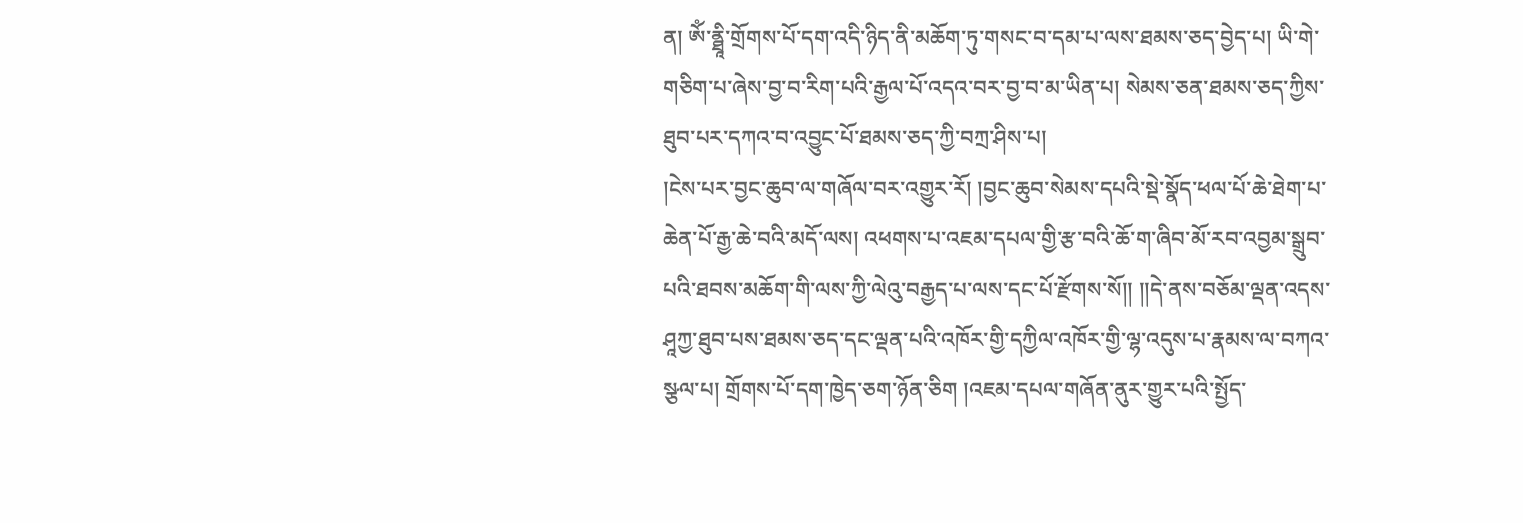ན། ཨོཾ་ནྠཱི་གྲོགས་པོ་དག་འདི་ཉིད་ནི་མཆོག་ཏུ་གསང་བ་དམ་པ་ལས་ཐམས་ཅད་བྱེད་པ། ཡི་གེ་གཅིག་པ་ཞེས་བྱ་བ་རིག་པའི་རྒྱལ་པོ་འདའ་བར་བྱ་བ་མ་ཡིན་པ། སེམས་ཅན་ཐམས་ཅད་ཀྱིས་ཐུབ་པར་དཀའ་བ་འབྱུང་པོ་ཐམས་ཅད་ཀྱི་བཀྲ་ཤིས་པ།
།ངེས་པར་བྱང་ཆུབ་ལ་གཞོལ་བར་འགྱུར་རོ། །བྱང་ཆུབ་སེམས་དཔའི་སྡེ་སྣོད་ཕལ་པོ་ཆེ་ཐེག་པ་ཆེན་པོ་རྒྱ་ཆེ་བའི་མདོ་ལས། འཕགས་པ་འཇམ་དཔལ་གྱི་རྩ་བའི་ཆོ་ག་ཞིབ་མོ་རབ་འབྱམ་སྒྲུབ་པའི་ཐབས་མཆོག་གི་ལས་ཀྱི་ལེའུ་བརྒྱད་པ་ལས་དང་པོ་རྫོགས་སོ།། །།དེ་ནས་བཅོམ་ལྡན་འདས་ཤཱཀྱ་ཐུབ་པས་ཐམས་ཅད་དང་ལྡན་པའི་འཁོར་གྱི་དཀྱིལ་འཁོར་གྱི་ལྷ་འདུས་པ་རྣམས་ལ་བཀའ་སྩལ་པ། གྲོགས་པོ་དག་ཁྱེད་ཅག་ཉོན་ཅིག །འཇམ་དཔལ་གཞོན་ནུར་གྱུར་པའི་སྤྱོད་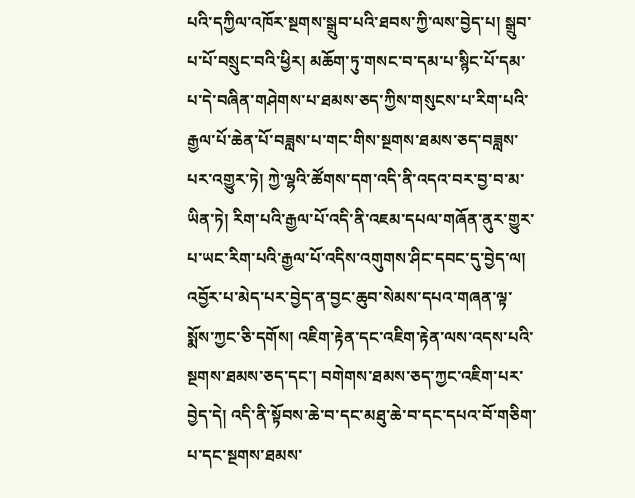པའི་དཀྱིལ་འཁོར་སྔགས་སྒྲུབ་པའི་ཐབས་ཀྱི་ལས་བྱེད་པ། སྒྲུབ་པ་པོ་བསྲུང་བའི་ཕྱིར། མཆོག་ཏུ་གསང་བ་དམ་པ་སྙིང་པོ་དམ་པ་དེ་བཞིན་གཤེགས་པ་ཐམས་ཅད་ཀྱིས་གསུངས་པ་རིག་པའི་རྒྱལ་པོ་ཆེན་པོ་བཟླས་པ་གང་གིས་སྔགས་ཐམས་ཅད་བཟླས་པར་འགྱུར་ཏེ། ཀྱེ་ལྷའི་ཚོགས་དག་འདི་ནི་འདའ་བར་བྱ་བ་མ་ཡིན་ཏེ། རིག་པའི་རྒྱལ་པོ་འདི་ནི་འཇམ་དཔལ་གཞོན་ནུར་གྱུར་པ་ཡང་རིག་པའི་རྒྱལ་པོ་འདིས་འགུགས་ཤིང་དབང་དུ་བྱེད་ལ། འབྱོར་པ་མེད་པར་བྱེད་ན་བྱང་ཆུབ་སེམས་དཔའ་གཞན་ལྟ་སྨོས་ཀྱང་ཅི་དགོས། འཇིག་རྟེན་དང་འཇིག་རྟེན་ལས་འདས་པའི་སྔགས་ཐམས་ཅད་དང་། བགེགས་ཐམས་ཅད་ཀྱང་འཇིག་པར་བྱེད་དེ། འདི་ནི་སྟོབས་ཆེ་བ་དང་མཐུ་ཆེ་བ་དང་དཔའ་བོ་གཅིག་པ་དང་སྔགས་ཐམས་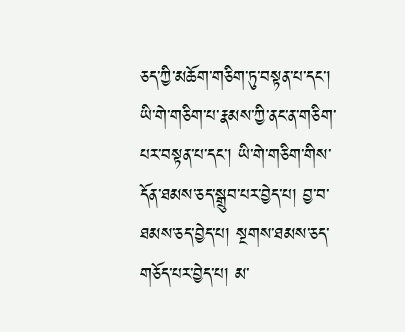ཅད་ཀྱི་མཆོག་གཅིག་ཏུ་བསྟན་པ་དང་། ཡི་གེ་གཅིག་པ་རྣམས་ཀྱི་ནང་ན་གཅིག་པར་བསྟན་པ་དང་། ཡི་གེ་གཅིག་གིས་དོན་ཐམས་ཅད་སྒྲུབ་པར་བྱེད་པ། བྱ་བ་ཐམས་ཅད་བྱེད་པ། སྔགས་ཐམས་ཅད་གཅོད་པར་བྱེད་པ། མ་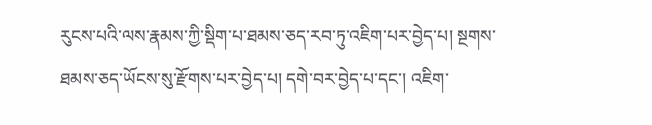རུངས་པའི་ལས་རྣམས་ཀྱི་སྡིག་པ་ཐམས་ཅད་རབ་ཏུ་འཇིག་པར་བྱེད་པ། སྔགས་ཐམས་ཅད་ཡོངས་སུ་རྫོགས་པར་བྱེད་པ། དགེ་བར་བྱེད་པ་དང་། འཇིག་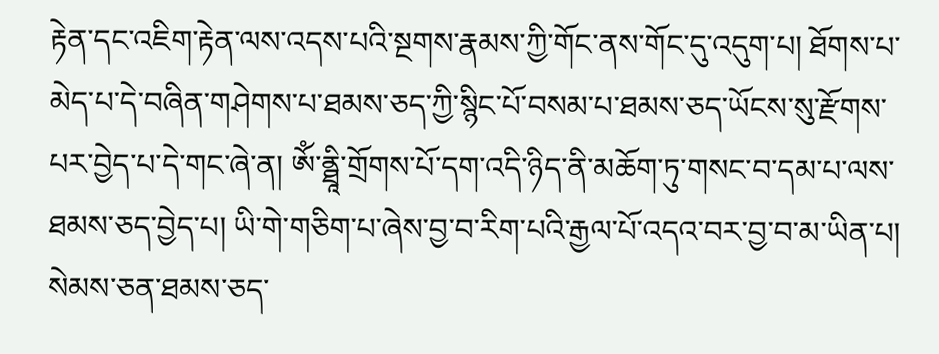རྟེན་དང་འཇིག་རྟེན་ལས་འདས་པའི་སྔགས་རྣམས་ཀྱི་གོང་ནས་གོང་དུ་འདུག་པ། ཐོགས་པ་མེད་པ་དེ་བཞིན་གཤེགས་པ་ཐམས་ཅད་ཀྱི་སྙིང་པོ་བསམ་པ་ཐམས་ཅད་ཡོངས་སུ་རྫོགས་པར་བྱེད་པ་དེ་གང་ཞེ་ན། ཨོཾ་ནྠཱི་གྲོགས་པོ་དག་འདི་ཉིད་ནི་མཆོག་ཏུ་གསང་བ་དམ་པ་ལས་ཐམས་ཅད་བྱེད་པ། ཡི་གེ་གཅིག་པ་ཞེས་བྱ་བ་རིག་པའི་རྒྱལ་པོ་འདའ་བར་བྱ་བ་མ་ཡིན་པ། སེམས་ཅན་ཐམས་ཅད་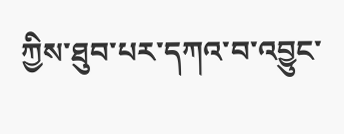ཀྱིས་ཐུབ་པར་དཀའ་བ་འབྱུང་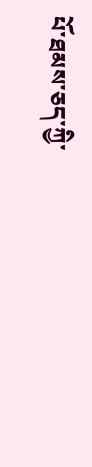པོ་ཐམས་ཅད་ཀྱི་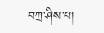བཀྲ་ཤིས་པ།